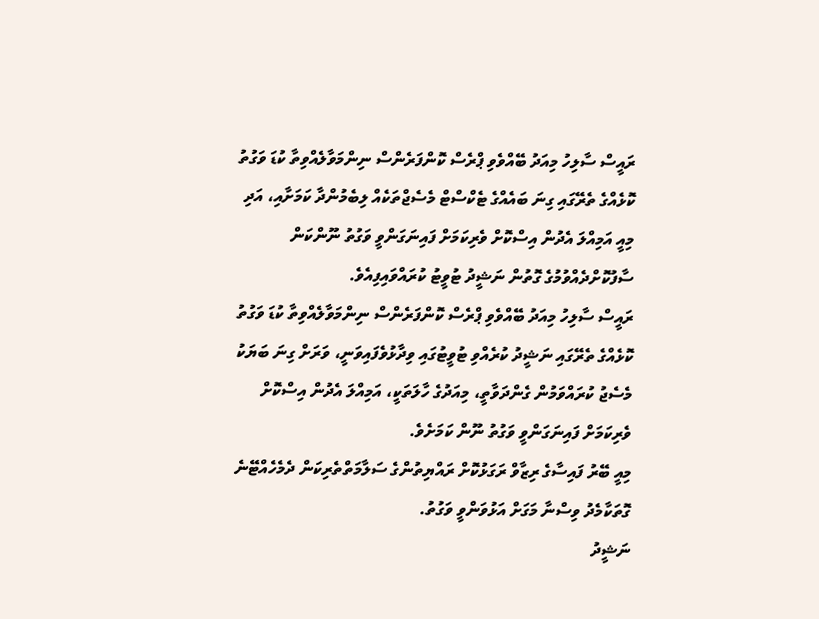ރައީސް ސާލިހު މިއަދު ބޭއްވެވި ޕްރެސް ކޮންފަރެންސް ނިންމަވާލެއްވިތާ ކުޑަ ވަގުތު ކޮޅެއްގެ ތެރޭގައި ގިނަ ބައެއްގެ ޓެކްސްޓް މެސެޖްތަކެއް ލިބެމުންދާ ކަމަށާއި، އަދި މިއީ އަމިއްލަ އެދުން އިސްކޮށް ވެރިކަމަށް ފައިނަގަންވީ ވަގުތު ނޫންކަން ސާފުކޮށްދެއްވުމުގެ ގޮތުން ނަޝީދު ޓުވީޓު ކުރައްވައިފިއެވެ.
ރައީސް ސާލިހު މިއަދު ބޭއްވެވި ޕްރެސް ކޮންފަރެންސް ނިންމަވާލެއްވިތާ ކުޑަ ވަގުތު ކޮޅެއްގެ ތެރޭގައި ނަޝީދު ކުރެއްވި ޓުވީޓުގައި ވިދާޅުވެފައިވަނީ، ވަރަށް ގިނަ ބަޔަކު މެސެޖު ކުރައްވަމުން ގެންދަވާތީ، މިއަދުގެ ހާލަތަކީ، އަމިއްލަ އެދުން އިސްކޮށް ވެރިކަމަށް ފައިނަގަންވީ ވަގުތު ނޫން ކަމަށެވެ.
މިއީ ބޭރު ފައިސާގެ ރިޒާވް ރަގަޅުކޮށް ރައްޔިތުންގެ ސަލާމަތްތެރިކަން ދެމެހެއްޓޭނެ ގޮތަކާމެދު ވިސްނާ މަގަށް އަޅުވަންވީ ވަގުތު.
ނަޝީދު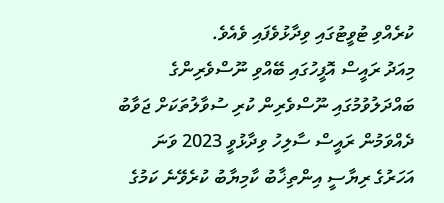ކުރެއްވި ޓުވީޓުގައި ވިދާޅުވެފައި ވެއެވެ.
މިއަދު ރައީސް އޮފީހުގައި ބޭއްވި ނޫސްވެރިންގެ ބައްދަލުވުމުގައި ނޫސްވެރިން ކުރި ސުވާލުތަކަށް ޖަވާބު ދެއްވަމުން ރައީސް ސާލިހު ވިދާޅުވީ 2023 ވަނަ އަހަރުގެ ރިޔާސީ އިންތިޚާބު ކާމިޔާބު ކުރެވޭނެ ކަމުގެ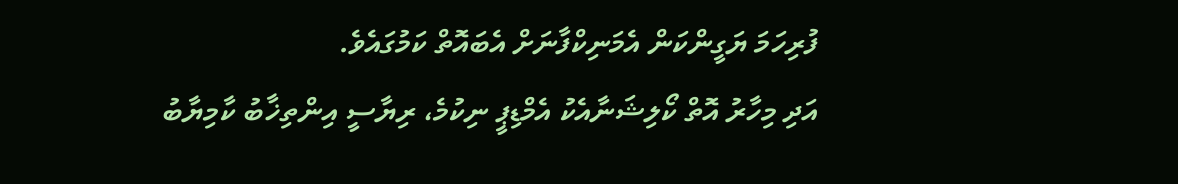ފުރިހަމަ ޔަގީންކަން އެމަނިކްފާނަށް އެބައޮތް ކަމުގައެވެ.
އަދި މިހާރު އޮތް ކޯލިޝަނާއެކު އެމްޑިޕީ ނިކުމެ، ރިޔާސީ އިންތިޚާބު ކާމިޔާބު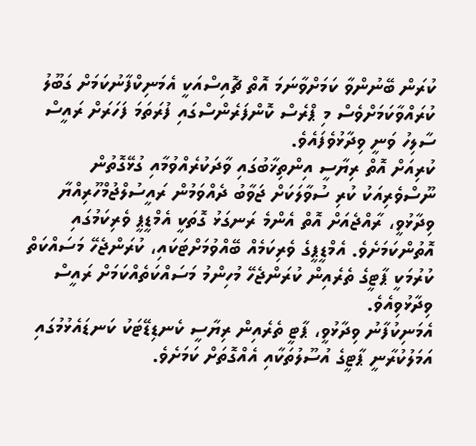ކުރަން ބޭނުންވާ ކަމަށްވާނަމަ އޮތް ޗޮއިސްއަކީ އެމަނިކްފާނުކަމަށް ގަބޫލު ކުރައްވާކަމަށްވެސް މި ޕްރެސް ކޮންފަރެންސްގައި ފުރަތަމަ ފަހަރަށް ރައީސް ސާލިހު ވަނީ ވިދާޅުވެފައެވެ.
ކުރިއަށް އޮތް ރިޔާސީ އިންތިޚާބުގައި ވާދަކުރެއްވުމާއި ގުޅޭގޮތުން ނޫސްވެރިއަކު ކުރި ސުވާލަކަށް ޖަވާބު ދެއްވަމުން ރައީސުލްޖުމްހޫރިއްޔާ ވިދާޅުވީ، ރާއްޖެއަށް އޮތް އެންމެ ރަނގަޅު ގޮތަކީ އެމްޑީޕީ ވެރިކަމުގައި އޮތުންކަމަށެވެ. އެމްޑީޕީގެ ވެރިކަމެއް ބޭއްވުމަށްޓަކައި، ކުރަންޖެހޭ މަސައްކަތް ކުރުމަކީ ޕާޓީގެ ތެރެއިން ކުރަންޖެހޭ މުހިންމު މަސައްކަތެއްކަމަށް ރައީސް ވިދާޅުވިއެވެ.
އެމަނިކުފާނު ވިދާޅުވީ، ޕާޓީ ތެރެއިން ރިޔާސީ ކެނޑިޑޭޓަކު ކަނޑައެޅުމުގައި އަމަލުކުރާނީ ޕާޓީގެ އުސޫލުތަކާއި އެއްގޮތަށް ކަމަށެވެ.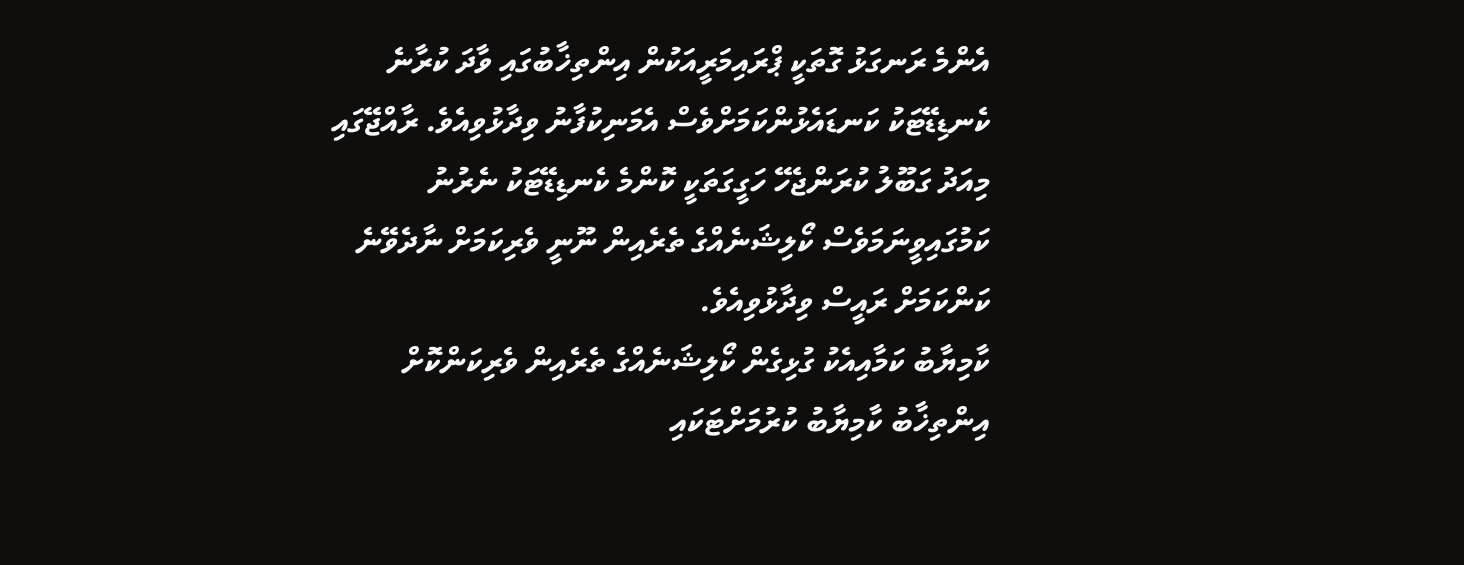އެންމެ ރަނގަޅު ގޮތަކީ ޕްރައިމަރީއަކުން އިންތިޚާބުގައި ވާދަ ކުރާނެ ކެނޑިޑޭޓަކު ކަނޑައެޅުންކަމަށްވެސް އެމަނިކުފާނު ވިދާޅުވިއެވެ. ރާއްޖޭގައި މިއަދު ގަބޫލު ކުރަންޖެހޭ ހަގީގަތަކީ ކޮންމެ ކެނޑިޑޭޓަކު ނެރުނު ކަމުގައިވީނަމަވެސް ކޯލިޝަނެއްގެ ތެރެއިން ނޫނީ ވެރިކަމަށް ނާދެވޭނެ ކަންކަމަށް ރައީސް ވިދާޅުވިއެވެ.
ކާމިޔާބު ކަމާއިއެކު ގުޅިގެން ކޯލިޝަނެއްގެ ތެރެއިން ވެރިކަންކޮށް އިންތިޚާބު ކާމިޔާބު ކުރުމަށްޓަކައި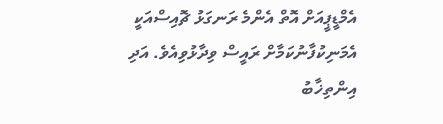އެމްޑީޕީއަށް އޮތް އެންމެ ރަނގަޅު ޗޮއިސްއަކީ އެމަނިކުފާނުކަމާށް ރައީސް ވިދާޅުވިއެވެ. އަދި އިންތިޚާބު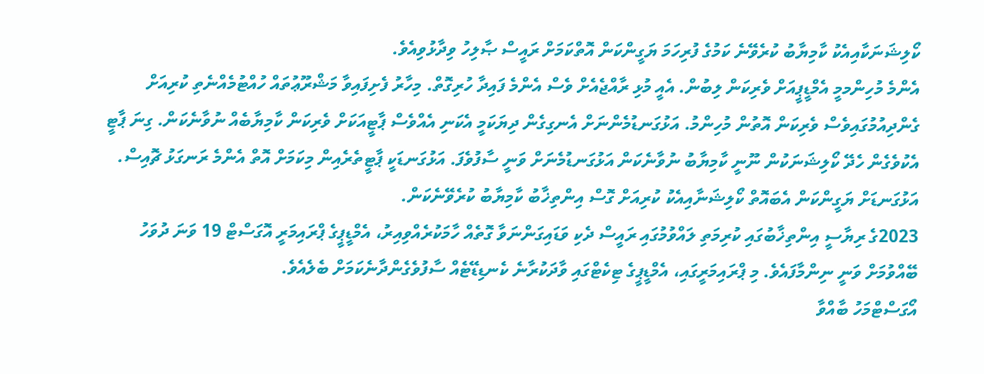ކޯލިޝަނަކާއިއެކު ކާމިޔާބު ކުރެވޭނެ ކަމުގެ ފުރިހަމަ ޔަގީންކަން އޮތްކަމަށް ރައީސް ޞާލިހު ވިދާޅުވިއެވެ.
އެންމެ މުހިންމމީ އެމްޑީޕީއަށް ވެރިކަން ލިބުން. އެއީ މުޅި ރާއްޖެއެށް ވެސް އެންމެ ފައިދާ ހުރިގޮތް. މިހާރު ފެށިފައިވާ މަޝްރޫޢުތައް ހުއްޓުމެއްނެތި ކުރިއަށް ގެންދިއުމުގައިވެސް ވެރިކަން އޮތުން މުހިންމު. އަޅުގަނޑުމެންނަށް އެނގިގެން ދިޔަކަމީ އެކަނި އެއްވެސް ޕާޓީއަކަށް ވެރިކަން ކާމިޔާބެއް ނުވާނެކަން. ގިނަ ޕާޓީ އެކުވެގެން ހެދޭ ކޯލިޝަނަކުން ނޫނީ ކާމިޔާބު ނުވާނެކަން އަޅުގަނޑުމެނަށް ވަނީ ސާފުވެފަ. އަޅުގަނޑަކީ ޕާޓީތެރެއިން މިކަމަށް އޮތް އެންމެ ރަނގަޅު ޗޮއިސް. އަޅުގަނޑަށް ޔަގީންކަން އެބައޮތް ކޯލިޝަނާއިއެކު ކުރިއަށް ގޮސް އިންތިޚާބު ކާމިޔާބު ކުރެވޭނެކަން.
2023ގެ ރިޔާސީ އިންތިޚާބުގައި ކުރިމަތި ލައްވުމުގައި ރައީސް ދެކި ވަޑައިގަންނަވާ ގޮތެއް ހާމަކުރެއްވިއިރު، އެމްޑީޕީގެ ޕްރައިމަރީ އޮގަސްޓް 19 ވަނަ ދުވަހު ބޭއްވުމަށް ވަނީ ނިންމާފައެވެ. މި ޕްރައިމަރީގައި، އެމްޑީޕީގެ ޓިކެޓްގައި ވާދަކުރާނެ ކެނޑިޑޭޓެއް ސާފުވެގެންދާނެކަމަށް ބެލެއެވެ.
އޯގަސްޓްމަހު ބާއްވާ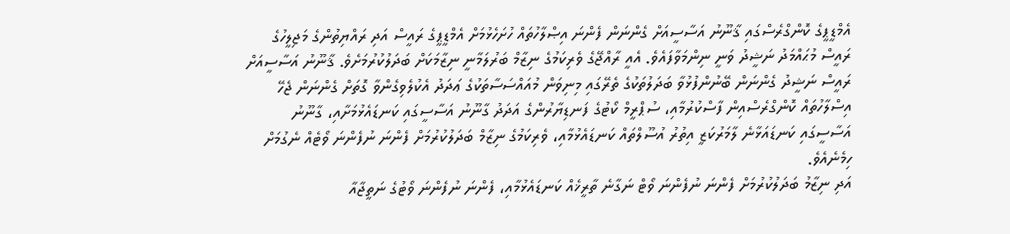އެމްޑީޕީގެ ކޮންގްރެސްގައި ޤާނޫނު އަސާސީއަށް ގެންނަން ފެންނަ އިޞްލާހުތައް ހުށަހެޅުމަށް އެމްޑީޕީގެ ރައީސް އަދި ރައްޔިތުންގެ މަޖިލީހުގެ ރައީސް މުޙައްމަދު ނަޝީދު ވަނީ ނިންމަވާފައެވެ. އެއީ ރާއްޖޭގެ ވެރިކަމުގެ ނިޒާމް ބަރުލަމާނީ ނިޒާމަކަށް ބަދަލުކުރުމަށެވެ. ޤާނޫނު އަސާސީއަށް ރައީސް ނަޝީދު ގެންނަން ބޭނުންފުޅުވާ ބަދަލުތަކުގެ ތެރޭގައި މިނިވަން މުއައްސަސާތަކުގެ ޢަދަދު އެކުލެވިގެންވާ ގޮތަށް ގެންނަން ޖެހޭ އިސްލާހުތައް ކޮންގްރެސްއިން ފާސްކުރުމާއި، ސުޕްރީމް ކޯޓުގެ ފަނޑިޔާރުންގެ އަދަދު ގާނޫނު އަސާސީގައި ކަނޑައެޅުމަށާއި، ގާނޫނު އަސާސީގައި ކަނޑައަޅާނެ ލާމަރުކަޒީ އިތުރު އުސޫލްތައް ކަނޑައެޅުމާއި، ވެރިކަމުގެ ނިޒާމް ބަދަލުކުރުމަށް ފެންނަ ނުފެންނަ ވޯޓެއް ނެގުމަށް ހިމެނެއެވެ.
އަދި ނިޒާމު ބަދަލުކުރުމަށް ފެންނަ ނުފެންނަ ވޯޓް ނަގާނެ ތާރީޚެއް ކަނޑައެޅުމާއި، ފެންނަ ނުފެންނަ ވޯޓުގެ ނަތީޖާއާ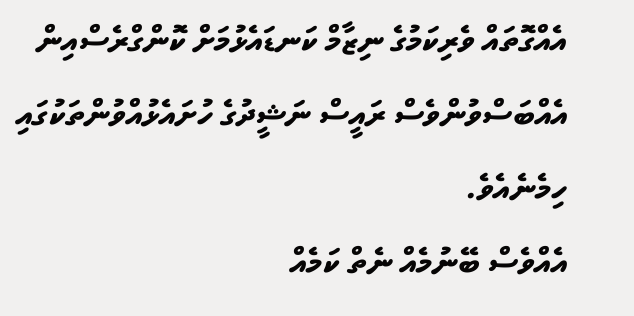އެއްގޮތައް ވެރިކަމުގެ ނިޒާމް ކަނޑައެޅުމަށް ކޮންގްރެސްއިން އެއްބަސްވުންވެސް ރައީސް ނަޝީދުގެ ހުށައެޅުއްވުންތަކުގައި ހިމެނެއެވެ.
އެއްވެސް ބޭނުމެއް ނެތް ކަމެއް